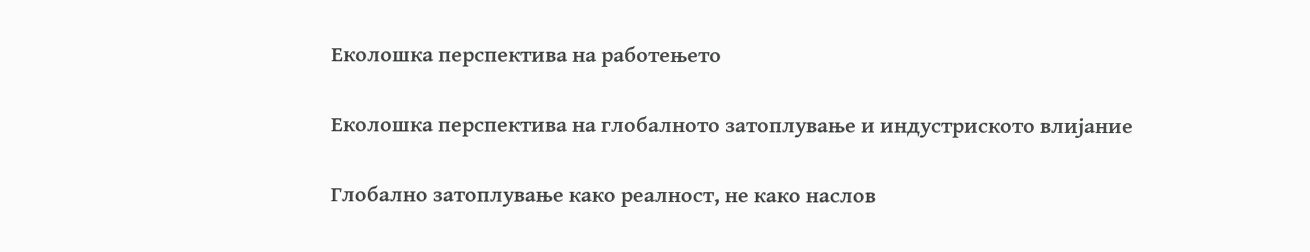Еколошка перспектива на работењето

Еколошка перспектива на глобалното затоплување и индустриското влијание

Глобално затоплување како реалност, не како наслов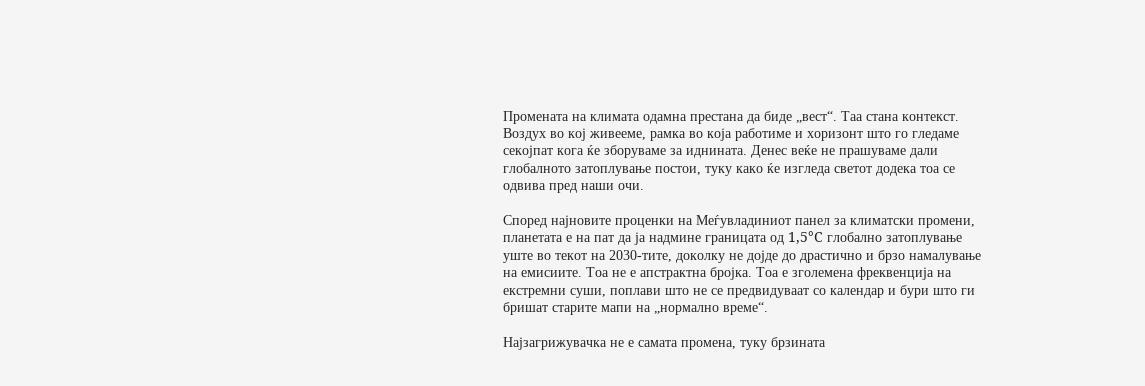Промената на климата одамна престана да биде „вест“. Таа стана контекст. Воздух во кој живееме, рамка во која работиме и хоризонт што го гледаме секојпат кога ќе зборуваме за иднината. Денес веќе не прашуваме дали глобалното затоплување постои, туку како ќе изгледа светот додека тоа се одвива пред наши очи.

Според најновите проценки на Меѓувладиниот панел за климатски промени, планетата е на пат да ја надмине границата од 1,5°C глобално затоплување уште во текот на 2030-тите, доколку не дојде до драстично и брзо намалување на емисиите. Тоа не е апстрактна бројка. Тоа е зголемена фреквенција на екстремни суши, поплави што не се предвидуваат со календар и бури што ги бришат старите мапи на „нормално време“.

Најзагрижувачка не е самата промена, туку брзината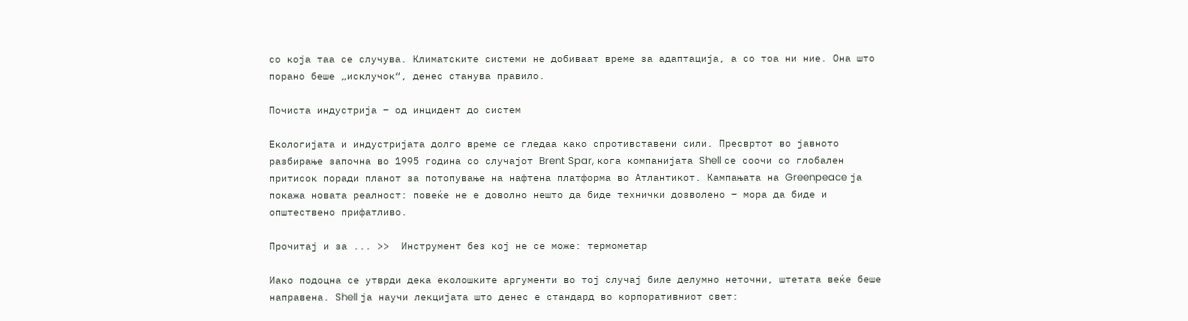со која таа се случува. Климатските системи не добиваат време за адаптација, а со тоа ни ние. Она што порано беше „исклучок“, денес станува правило.

Почиста индустрија – од инцидент до систем

Екологијата и индустријата долго време се гледаа како спротивставени сили. Пресвртот во јавното разбирање започна во 1995 година со случајот Brent Spar, кога компанијата Shell се соочи со глобален притисок поради планот за потопување на нафтена платформа во Атлантикот. Кампањата на Greenpeace ја покажа новата реалност: повеќе не е доволно нешто да биде технички дозволено – мора да биде и општествено прифатливо.

Прочитај и за ... >>  Инструмент без кој не се може: термометар

Иако подоцна се утврди дека еколошките аргументи во тој случај биле делумно неточни, штетата веќе беше направена. Shell ја научи лекцијата што денес е стандард во корпоративниот свет: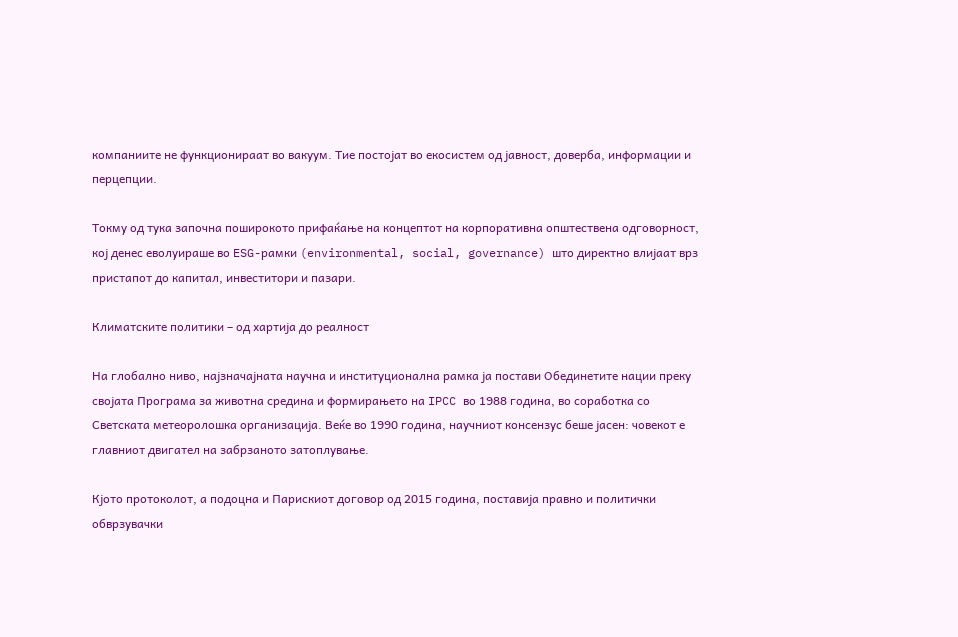компаниите не функционираат во вакуум. Тие постојат во екосистем од јавност, доверба, информации и перцепции.

Токму од тука започна поширокото прифаќање на концептот на корпоративна општествена одговорност, кој денес еволуираше во ESG-рамки (environmental, social, governance) што директно влијаат врз пристапот до капитал, инвеститори и пазари.

Климатските политики – од хартија до реалност

На глобално ниво, најзначајната научна и институционална рамка ја постави Обединетите нации преку својата Програма за животна средина и формирањето на IPCC во 1988 година, во соработка со Светската метеоролошка организација. Веќе во 1990 година, научниот консензус беше јасен: човекот е главниот двигател на забрзаното затоплување.

Кјото протоколот, а подоцна и Парискиот договор од 2015 година, поставија правно и политички обврзувачки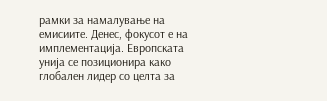рамки за намалување на емисиите. Денес, фокусот е на имплементација. Европската унија се позиционира како глобален лидер со целта за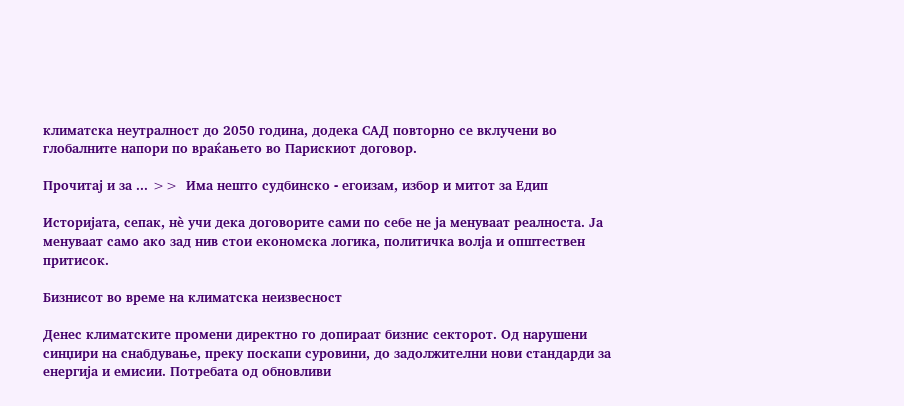климатска неутралност до 2050 година, додека САД повторно се вклучени во глобалните напори по враќањето во Парискиот договор.

Прочитај и за ... >>  Има нешто судбинско - егоизам, избор и митот за Едип

Историјата, сепак, нè учи дека договорите сами по себе не ја менуваат реалноста. Ја менуваат само ако зад нив стои економска логика, политичка волја и општествен притисок.

Бизнисот во време на климатска неизвесност

Денес климатските промени директно го допираат бизнис секторот. Од нарушени синџири на снабдување, преку поскапи суровини, до задолжителни нови стандарди за енергија и емисии. Потребата од обновливи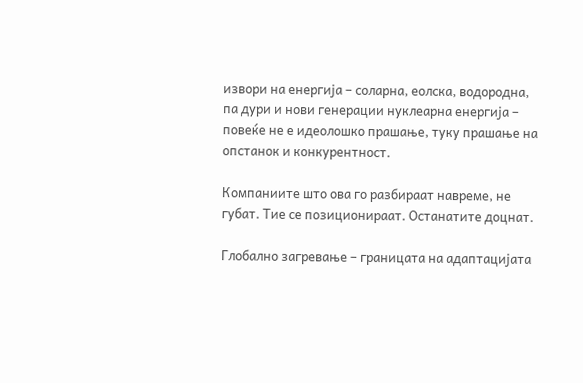извори на енергија – соларна, еолска, водородна, па дури и нови генерации нуклеарна енергија – повеќе не е идеолошко прашање, туку прашање на опстанок и конкурентност.

Компаниите што ова го разбираат навреме, не губат. Тие се позиционираат. Останатите доцнат.

Глобално загревање – границата на адаптацијата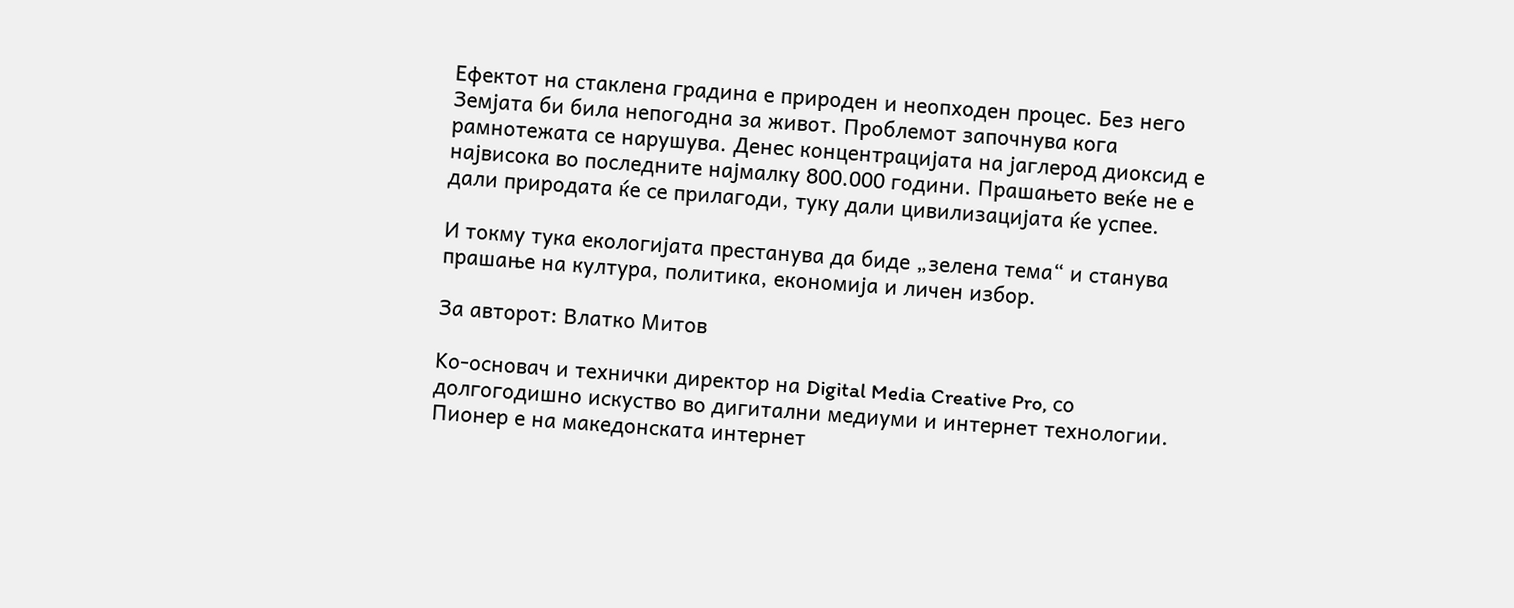Ефектот на стаклена градина е природен и неопходен процес. Без него Земјата би била непогодна за живот. Проблемот започнува кога рамнотежата се нарушува. Денес концентрацијата на јаглерод диоксид е највисока во последните најмалку 800.000 години. Прашањето веќе не е дали природата ќе се прилагоди, туку дали цивилизацијата ќе успее.

И токму тука екологијата престанува да биде „зелена тема“ и станува прашање на култура, политика, економија и личен избор.

За авторот: Влатко Митов

Kо-основач и технички директор на Digital Media Creative Pro, со долгогодишно искуство во дигитални медиуми и интернет технологии. Пионер е на македонската интернет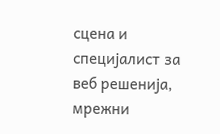сцена и специјалист за веб решенија, мрежни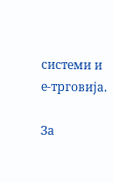системи и е-трговија.

За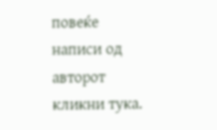повеќе написи од авторот кликни тука.